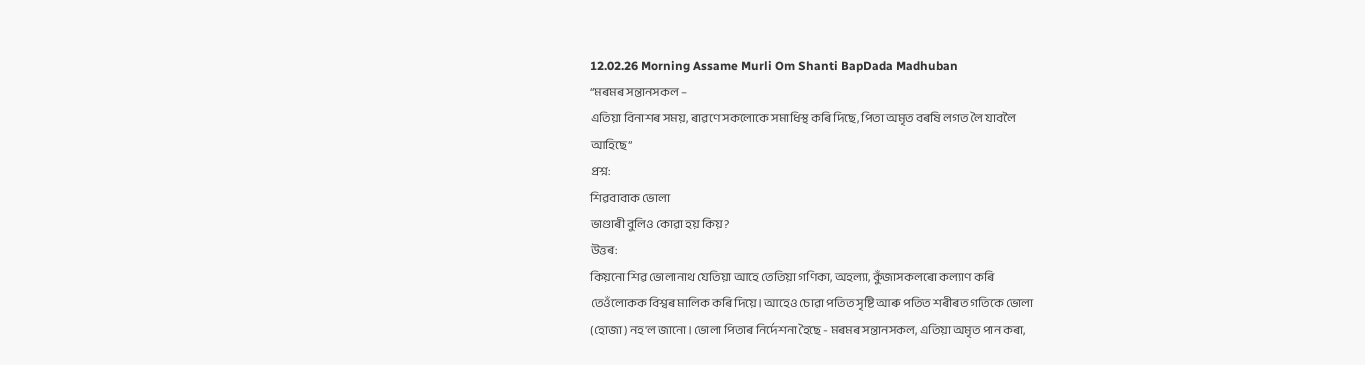12.02.26 Morning Assame Murli Om Shanti BapDada Madhuban
“মৰমৰ সন্তানসকল –
এতিয়া বিনাশৰ সময়, ৰাৱণে সকলোকে সমাধিস্থ কৰি দিছে, পিতা অমৃত বৰষি লগত লৈ যাবলৈ
আহিছে”
প্ৰশ্ন:
শিৱবাবাক ভোলা
ভাণ্ডাৰী বুলিও কোৱা হয় কিয়?
উত্তৰ:
কিয়নো শিৱ ভোলানাথ যেতিয়া আহে তেতিয়া গণিকা, অহল্যা, কুঁজাসকলৰো কল্যাণ কৰি
তেওঁলোকক বিশ্বৰ মালিক কৰি দিয়ে। আহেও চোৱা পতিত সৃষ্টি আৰু পতিত শৰীৰত গতিকে ভোলা
(হোজা) নহ'ল জানো। ভোলা পিতাৰ নিৰ্দেশনা হৈছে - মৰমৰ সন্তানসকল, এতিয়া অমৃত পান কৰা,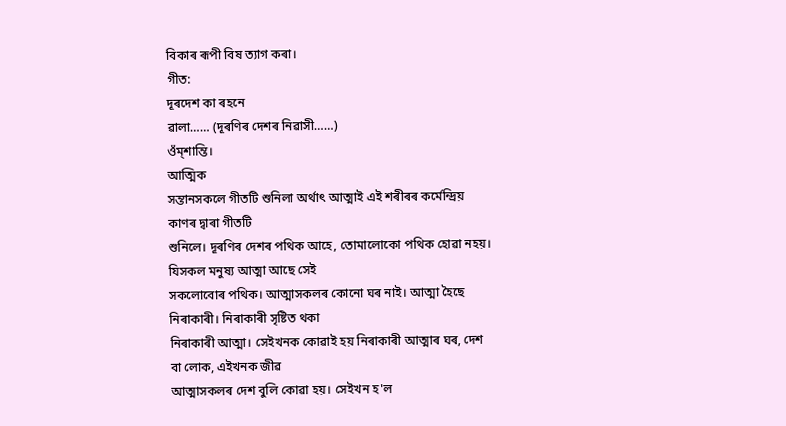বিকাৰ ৰূপী বিষ ত্যাগ কৰা।
গীত:
দূৰদেশ কা ৰহনে
ৱালা…… (দূৰণিৰ দেশৰ নিৱাসী……)
ওঁম্শান্তি।
আত্মিক
সন্তানসকলে গীতটি শুনিলা অৰ্থাৎ আত্মাই এই শৰীৰৰ কৰ্মেন্দ্ৰিয় কাণৰ দ্বাৰা গীতটি
শুনিলে। দূৰণিৰ দেশৰ পথিক আহে, তোমালোকো পথিক হোৱা নহয়। যিসকল মনুষ্য আত্মা আছে সেই
সকলোবোৰ পথিক। আত্মাসকলৰ কোনো ঘৰ নাই। আত্মা হৈছে নিৰাকাৰী। নিৰাকাৰী সৃষ্টিত থকা
নিৰাকাৰী আত্মা। সেইখনক কোৱাই হয় নিৰাকাৰী আত্মাৰ ঘৰ, দেশ বা লোক, এইখনক জীৱ
আত্মাসকলৰ দেশ বুলি কোৱা হয়। সেইখন হ'ল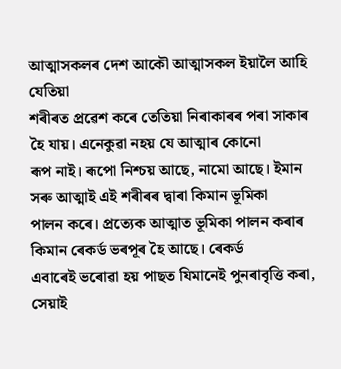আত্মাসকলৰ দেশ আকৌ আত্মাসকল ইয়ালৈ আহি যেতিয়া
শৰীৰত প্ৰৱেশ কৰে তেতিয়া নিৰাকাৰৰ পৰা সাকাৰ হৈ যায়। এনেকুৱা নহয় যে আত্মাৰ কোনো
ৰূপ নাই। ৰূপো নিশ্চয় আছে, নামো আছে। ইমান সৰু আত্মাই এই শৰীৰৰ দ্বাৰা কিমান ভূমিকা
পালন কৰে। প্ৰত্যেক আত্মাত ভূমিকা পালন কৰাৰ কিমান ৰেকৰ্ড ভৰপূৰ হৈ আছে। ৰেকৰ্ড
এবাৰেই ভৰোৱা হয় পাছত যিমানেই পুনৰাবৃত্তি কৰা, সেয়াই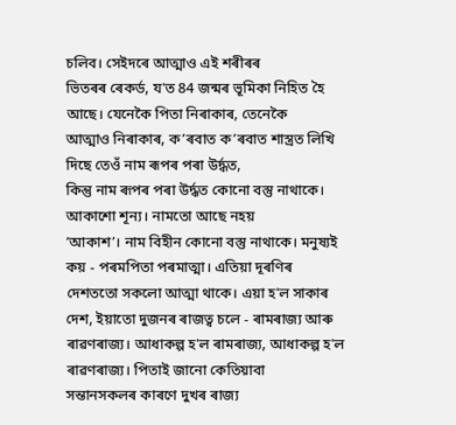চলিব। সেইদৰে আত্মাও এই শৰীৰৰ
ভিতৰৰ ৰেকৰ্ড, য'ত 84 জন্মৰ ভূমিকা নিহিত হৈ আছে। যেনেকৈ পিতা নিৰাকাৰ, তেনেকৈ
আত্মাও নিৰাকাৰ, ক’ৰবাত ক’ৰবাত শাস্ত্ৰত লিখি দিছে তেওঁ নাম ৰূপৰ পৰা উৰ্দ্ধত,
কিন্তু নাম ৰূপৰ পৰা উৰ্দ্ধত কোনো বস্তু নাথাকে। আকাশো শূন্য। নামতো আছে নহয়
‘আকাশ’। নাম বিহীন কোনো বস্তু নাথাকে। মনুষ্যই কয় - পৰমপিতা পৰমাত্মা। এতিয়া দূৰণিৰ
দেশততো সকলো আত্মা থাকে। এয়া হ'ল সাকাৰ দেশ, ইয়াতো দুজনৰ ৰাজত্ব চলে - ৰামৰাজ্য আৰু
ৰাৱণৰাজ্য। আধাকল্প হ'ল ৰামৰাজ্য, আধাকল্প হ'ল ৰাৱণৰাজ্য। পিতাই জানো কেতিয়াবা
সন্তানসকলৰ কাৰণে দুখৰ ৰাজ্য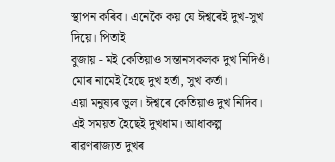স্থাপন কৰিব। এনেকৈ কয় যে ঈশ্বৰেই দুখ-সুখ দিয়ে। পিতাই
বুজায় - মই কেতিয়াও সন্তানসকলক দুখ নিদিওঁ। মোৰ নামেই হৈছে দুখ হৰ্তা, সুখ কৰ্তা।
এয়া মনুষ্যৰ ভুল। ঈশ্বৰে কেতিয়াও দুখ নিদিব। এই সময়ত হৈছেই দুখধাম। আধাকল্প
ৰাৱণৰাজ্যত দুখৰ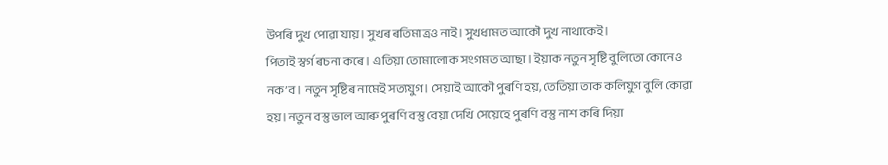উপৰি দুখ পোৱা যায়। সুখৰ ৰতিমাত্ৰও নাই। সুখধামত আকৌ দুখ নাথাকেই।
পিতাই স্বৰ্গ ৰচনা কৰে। এতিয়া তোমালোক সংগমত আছা। ইয়াক নতুন সৃষ্টি বুলিতো কোনেও
নক’ব। নতুন সৃষ্টিৰ নামেই সত্যযুগ। সেয়াই আকৌ পুৰণি হয়, তেতিয়া তাক কলিযুগ বুলি কোৱা
হয়। নতুন বস্তু ভাল আৰু পুৰণি বস্তু বেয়া দেখি সেয়েহে পুৰণি বস্তু নাশ কৰি দিয়া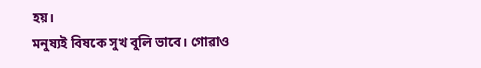হয়।
মনুষ্যই বিষকে সুখ বুলি ভাবে। গোৱাও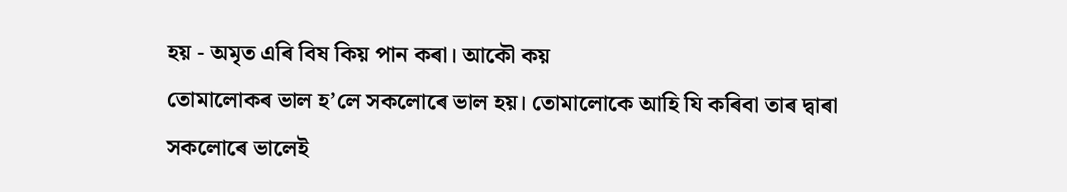হয় - অমৃত এৰি বিষ কিয় পান কৰা। আকৌ কয়
তোমালোকৰ ভাল হ’লে সকলোৰে ভাল হয়। তোমালোকে আহি যি কৰিবা তাৰ দ্বাৰা সকলোৰে ভালেই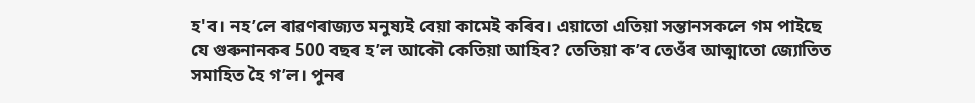হ'ব। নহ’লে ৰাৱণৰাজ্যত মনুষ্যই বেয়া কামেই কৰিব। এয়াতো এতিয়া সন্তানসকলে গম পাইছে
যে গুৰুনানকৰ 500 বছৰ হ’ল আকৌ কেতিয়া আহিব? তেতিয়া ক’ব তেওঁৰ আত্মাতো জ্যোতিত
সমাহিত হৈ গ’ল। পুনৰ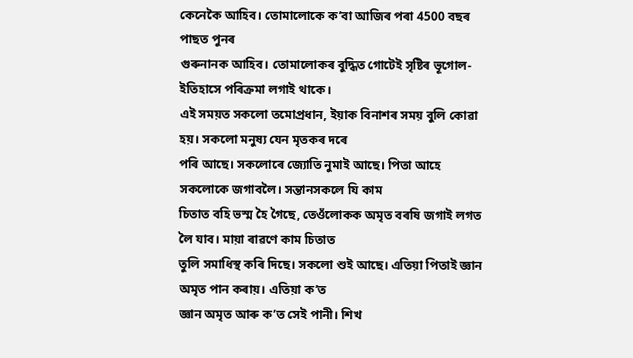কেনেকৈ আহিব। তোমালোকে ক’বা আজিৰ পৰা 4500 বছৰ পাছত পুনৰ
গুৰুনানক আহিব। তোমালোকৰ বুদ্ধিত গোটেই সৃষ্টিৰ ভূগোল-ইতিহাসে পৰিক্ৰমা লগাই থাকে।
এই সময়ত সকলো তমোপ্ৰধান, ইয়াক বিনাশৰ সময় বুলি কোৱা হয়। সকলো মনুষ্য যেন মৃতকৰ দৰে
পৰি আছে। সকলোৰে জ্যোতি নুমাই আছে। পিতা আহে সকলোকে জগাবলৈ। সন্তানসকলে যি কাম
চিতাত বহি ভস্ম হৈ গৈছে, তেওঁলোকক অমৃত বৰষি জগাই লগত লৈ যাব। মায়া ৰাৱণে কাম চিতাত
তুলি সমাধিস্থ কৰি দিছে। সকলো শুই আছে। এতিয়া পিতাই জ্ঞান অমৃত পান কৰায়। এতিয়া ক’ত
জ্ঞান অমৃত আৰু ক’ত সেই পানী। শিখ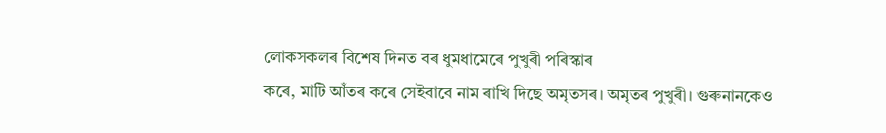লোকসকলৰ বিশেষ দিনত বৰ ধুমধামেৰে পুখুৰী পৰিস্কাৰ
কৰে, মাটি আঁতৰ কৰে সেইবাবে নাম ৰাখি দিছে অমৃতসৰ। অমৃতৰ পুখুৰী। গুৰুনানকেও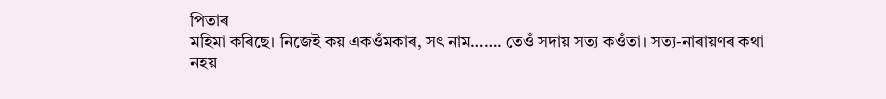পিতাৰ
মহিমা কৰিছে। নিজেই কয় একওঁমকাৰ, সৎ নাম……. তেওঁ সদায় সত্য কওঁতা। সত্য-নাৰায়ণৰ কথা
নহয়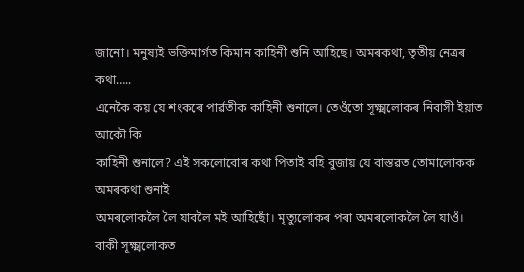জানো। মনুষ্যই ভক্তিমাৰ্গত কিমান কাহিনী শুনি আহিছে। অমৰকথা, তৃতীয় নেত্ৰৰ কথা…..
এনেকৈ কয় যে শংকৰে পাৰ্ৱতীক কাহিনী শুনালে। তেওঁতো সূক্ষ্মলোকৰ নিবাসী ইয়াত আকৌ কি
কাহিনী শুনালে? এই সকলোবোৰ কথা পিতাই বহি বুজায় যে বাস্তৱত তোমালোকক অমৰকথা শুনাই
অমৰলোকলৈ লৈ যাবলৈ মই আহিছোঁ। মৃত্যুলোকৰ পৰা অমৰলোকলৈ লৈ যাওঁ। বাকী সূক্ষ্মলোকত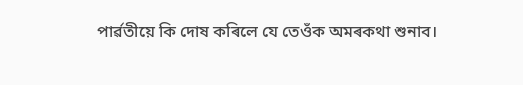পাৰ্ৱতীয়ে কি দোষ কৰিলে যে তেওঁক অমৰকথা শুনাব।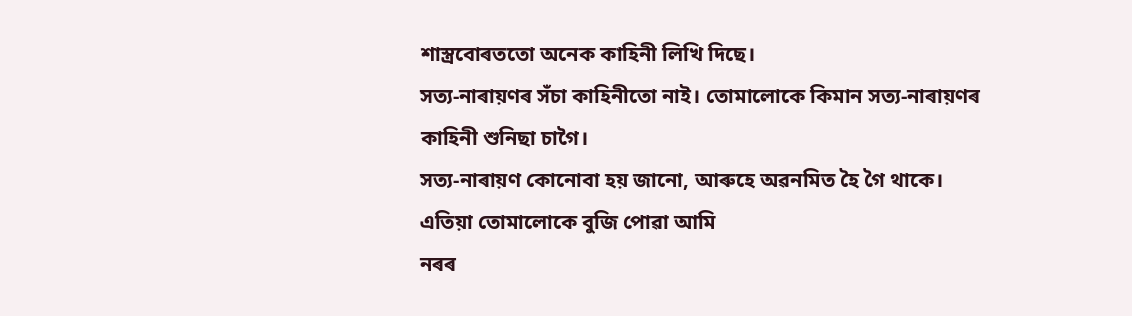শাস্ত্ৰবোৰততো অনেক কাহিনী লিখি দিছে।
সত্য-নাৰায়ণৰ সঁচা কাহিনীতো নাই। তোমালোকে কিমান সত্য-নাৰায়ণৰ কাহিনী শুনিছা চাগৈ।
সত্য-নাৰায়ণ কোনোবা হয় জানো, আৰুহে অৱনমিত হৈ গৈ থাকে। এতিয়া তোমালোকে বুজি পোৱা আমি
নৰৰ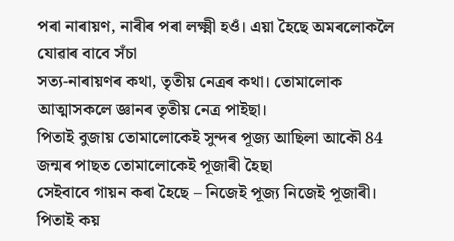পৰা নাৰায়ণ, নাৰীৰ পৰা লক্ষ্মী হওঁ। এয়া হৈছে অমৰলোকলৈ যোৱাৰ বাবে সঁচা
সত্য-নাৰায়ণৰ কথা, তৃতীয় নেত্ৰৰ কথা। তোমালোক আত্মাসকলে জ্ঞানৰ তৃতীয় নেত্ৰ পাইছা।
পিতাই বুজায় তোমালোকেই সুন্দৰ পূজ্য আছিলা আকৌ 84 জন্মৰ পাছত তোমালোকেই পূজাৰী হৈছা
সেইবাবে গায়ন কৰা হৈছে – নিজেই পূজ্য নিজেই পূজাৰী। পিতাই কয়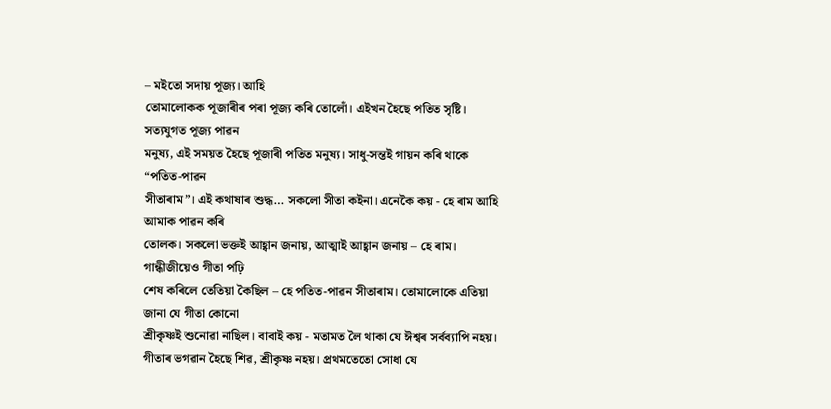– মইতো সদায় পূজ্য। আহি
তোমালোকক পূজাৰীৰ পৰা পূজ্য কৰি তোলোঁ। এইখন হৈছে পতিত সৃষ্টি। সত্যযুগত পূজ্য পাৱন
মনুষ্য, এই সময়ত হৈছে পূজাৰী পতিত মনুষ্য। সাধু-সন্তই গায়ন কৰি থাকে “পতিত-পাৱন
সীতাৰাম”। এই কথাষাৰ শুদ্ধ… সকলো সীতা কইনা। এনেকৈ কয় - হে ৰাম আহি আমাক পাৱন কৰি
তোলক। সকলো ভক্তই আহ্বান জনায়, আত্মাই আহ্বান জনায় – হে ৰাম। গান্ধীজীয়েও গীতা পঢ়ি
শেষ কৰিলে তেতিয়া কৈছিল – হে পতিত-পাৱন সীতাৰাম। তোমালোকে এতিয়া জানা যে গীতা কোনো
শ্ৰীকৃষ্ণই শুনোৱা নাছিল। বাবাই কয় - মতামত লৈ থাকা যে ঈশ্বৰ সৰ্বব্যাপি নহয়।
গীতাৰ ভগৱান হৈছে শিৱ, শ্ৰীকৃষ্ণ নহয়। প্ৰথমতেতো সোধা যে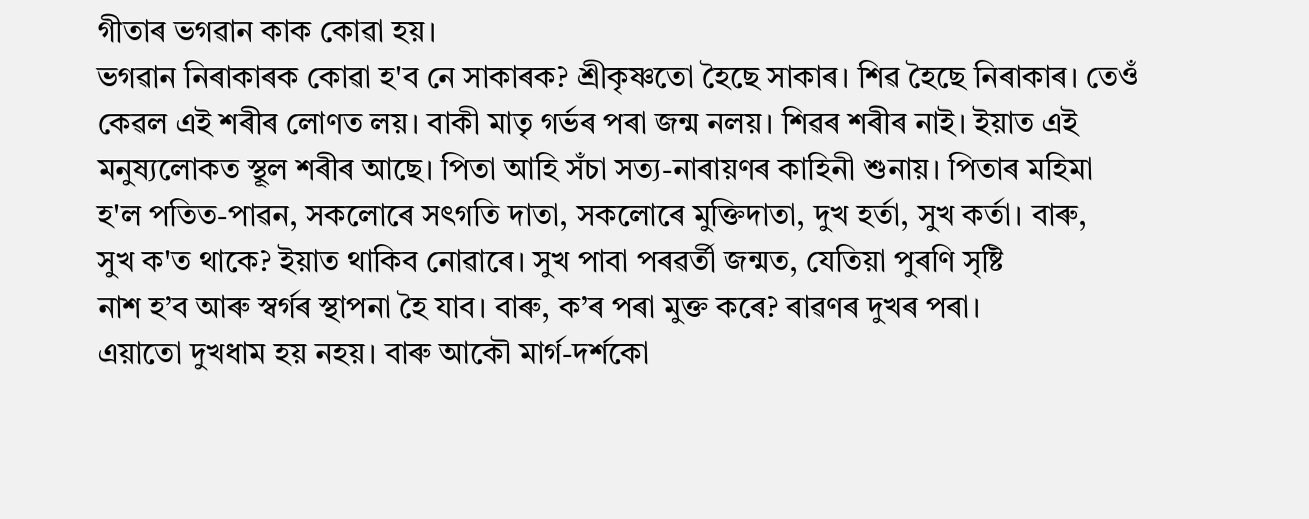গীতাৰ ভগৱান কাক কোৱা হয়।
ভগৱান নিৰাকাৰক কোৱা হ'ব নে সাকাৰক? শ্ৰীকৃষ্ণতো হৈছে সাকাৰ। শিৱ হৈছে নিৰাকাৰ। তেওঁ
কেৱল এই শৰীৰ লোণত লয়। বাকী মাতৃ গৰ্ভৰ পৰা জন্ম নলয়। শিৱৰ শৰীৰ নাই। ইয়াত এই
মনুষ্যলোকত স্থূল শৰীৰ আছে। পিতা আহি সঁচা সত্য-নাৰায়ণৰ কাহিনী শুনায়। পিতাৰ মহিমা
হ'ল পতিত-পাৱন, সকলোৰে সৎগতি দাতা, সকলোৰে মুক্তিদাতা, দুখ হৰ্তা, সুখ কৰ্তা। বাৰু,
সুখ ক'ত থাকে? ইয়াত থাকিব নোৱাৰে। সুখ পাবা পৰৱৰ্তী জন্মত, যেতিয়া পুৰণি সৃষ্টি
নাশ হ’ব আৰু স্বৰ্গৰ স্থাপনা হৈ যাব। বাৰু, ক’ৰ পৰা মুক্ত কৰে? ৰাৱণৰ দুখৰ পৰা।
এয়াতো দুখধাম হয় নহয়। বাৰু আকৌ মাৰ্গ-দৰ্শকো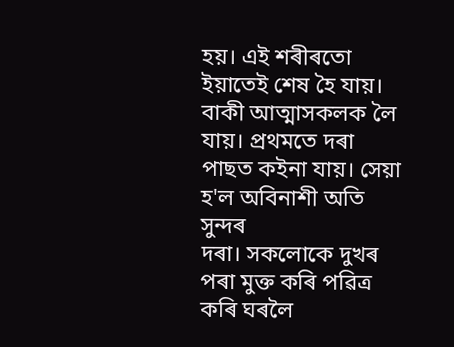হয়। এই শৰীৰতো ইয়াতেই শেষ হৈ যায়।
বাকী আত্মাসকলক লৈ যায়। প্ৰথমতে দৰা পাছত কইনা যায়। সেয়া হ'ল অবিনাশী অতি সুন্দৰ
দৰা। সকলোকে দুখৰ পৰা মুক্ত কৰি পৱিত্ৰ কৰি ঘৰলৈ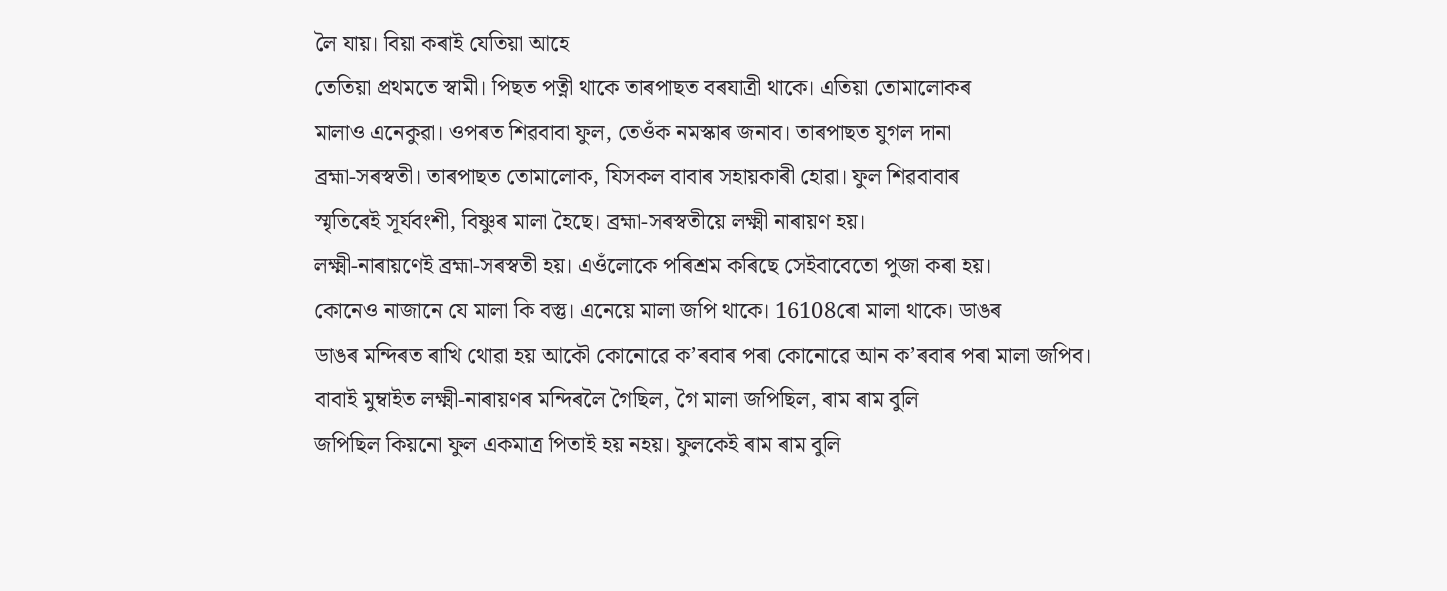লৈ যায়। বিয়া কৰাই যেতিয়া আহে
তেতিয়া প্ৰথমতে স্বামী। পিছত পত্নী থাকে তাৰপাছত বৰযাত্ৰী থাকে। এতিয়া তোমালোকৰ
মালাও এনেকুৱা। ওপৰত শিৱবাবা ফুল, তেওঁক নমস্কাৰ জনাব। তাৰপাছত যুগল দানা
ব্ৰহ্মা-সৰস্বতী। তাৰপাছত তোমালোক, যিসকল বাবাৰ সহায়কাৰী হোৱা। ফুল শিৱবাবাৰ
স্মৃতিৰেই সূৰ্যবংশী, বিষ্ণুৰ মালা হৈছে। ব্ৰহ্মা-সৰস্বতীয়ে লক্ষ্মী নাৰায়ণ হয়।
লক্ষ্মী-নাৰায়ণেই ব্ৰহ্মা-সৰস্বতী হয়। এওঁলোকে পৰিশ্ৰম কৰিছে সেইবাবেতো পুজা কৰা হয়।
কোনেও নাজানে যে মালা কি বস্তু। এনেয়ে মালা জপি থাকে। 16108ৰো মালা থাকে। ডাঙৰ
ডাঙৰ মন্দিৰত ৰাখি থোৱা হয় আকৌ কোনোৱে ক’ৰবাৰ পৰা কোনোৱে আন ক’ৰবাৰ পৰা মালা জপিব।
বাবাই মুম্বাইত লক্ষ্মী-নাৰায়ণৰ মন্দিৰলৈ গৈছিল, গৈ মালা জপিছিল, ৰাম ৰাম বুলি
জপিছিল কিয়নো ফুল একমাত্ৰ পিতাই হয় নহয়। ফুলকেই ৰাম ৰাম বুলি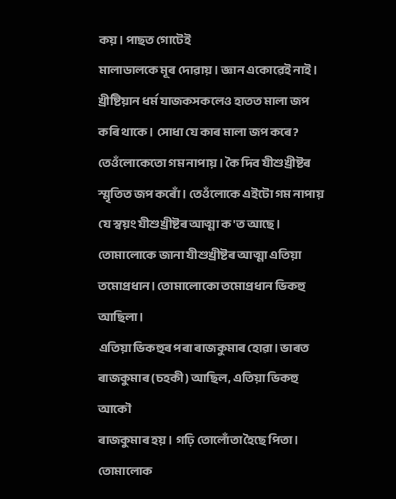কয়। পাছত গোটেই
মালাডালকে মূৰ দোৱায়। জ্ঞান একোৱেই নাই। খ্ৰীষ্টিয়ান ধৰ্ম যাজকসকলেও হাতত মালা জপ
কৰি থাকে। সোধা যে কাৰ মালা জপ কৰে? তেওঁলোকেতো গম নাপায়। কৈ দিব যীশুখ্ৰীষ্টৰ
স্মৃতিত জপ কৰোঁ। তেওঁলোকে এইটো গম নাপায় যে স্বয়ং যীশুখ্ৰীষ্টৰ আত্মা ক'ত আছে।
তোমালোকে জানা যীশুখ্ৰীষ্টৰ আত্মা এতিয়া তমোপ্ৰধান। তোমালোকো তমোপ্ৰধান ভিকহু আছিলা।
এতিয়া ভিকহুৰ পৰা ৰাজকুমাৰ হোৱা। ভাৰত ৰাজকুমাৰ (চহকী) আছিল, এতিয়া ভিকহু আকৌ
ৰাজকুমাৰ হয়। গঢ়ি তোলোঁতা হৈছে পিতা। তোমালোক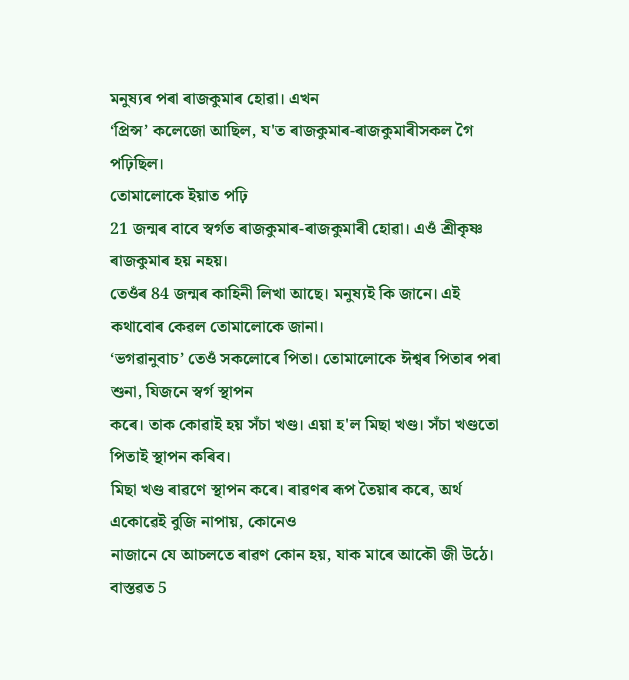মনুষ্যৰ পৰা ৰাজকুমাৰ হোৱা। এখন
‘প্ৰিন্স’ কলেজো আছিল, য'ত ৰাজকুমাৰ-ৰাজকুমাৰীসকল গৈ পঢ়িছিল।
তোমালোকে ইয়াত পঢ়ি
21 জন্মৰ বাবে স্বৰ্গত ৰাজকুমাৰ-ৰাজকুমাৰী হোৱা। এওঁ শ্ৰীকৃষ্ণ ৰাজকুমাৰ হয় নহয়।
তেওঁৰ 84 জন্মৰ কাহিনী লিখা আছে। মনুষ্যই কি জানে। এই কথাবোৰ কেৱল তোমালোকে জানা।
‘ভগৱানুবাচ’ তেওঁ সকলোৰে পিতা। তোমালোকে ঈশ্বৰ পিতাৰ পৰা শুনা, যিজনে স্বৰ্গ স্থাপন
কৰে। তাক কোৱাই হয় সঁচা খণ্ড। এয়া হ'ল মিছা খণ্ড। সঁচা খণ্ডতো পিতাই স্থাপন কৰিব।
মিছা খণ্ড ৰাৱণে স্থাপন কৰে। ৰাৱণৰ ৰূপ তৈয়াৰ কৰে, অৰ্থ একোৱেই বুজি নাপায়, কোনেও
নাজানে যে আচলতে ৰাৱণ কোন হয়, যাক মাৰে আকৌ জী উঠে। বাস্তৱত 5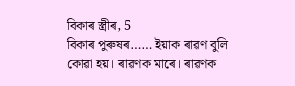বিকাৰ স্ত্ৰীৰ, 5
বিকাৰ পুৰুষৰ…… ইয়াক ৰাৱণ বুলি কোৱা হয়। ৰাৱণক মাৰে। ৰাৱণক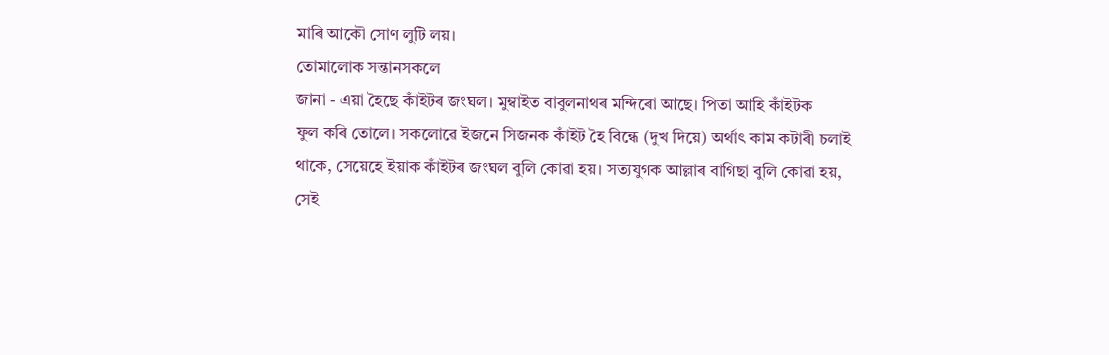মাৰি আকৌ সোণ লুটি লয়।
তোমালোক সন্তানসকলে
জানা - এয়া হৈছে কাঁইটৰ জংঘল। মুম্বাইত বাবুলনাথৰ মন্দিৰো আছে। পিতা আহি কাঁইটক
ফুল কৰি তোলে। সকলোৱে ইজনে সিজনক কাঁইট হৈ বিন্ধে (দুখ দিয়ে) অৰ্থাৎ কাম কটাৰী চলাই
থাকে, সেয়েহে ইয়াক কাঁইটৰ জংঘল বুলি কোৱা হয়। সত্যযুগক আল্লাৰ বাগিছা বুলি কোৱা হয়,
সেই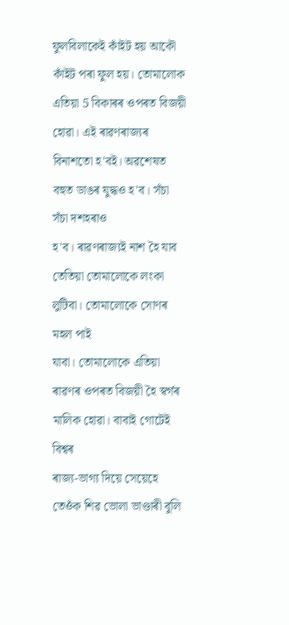ফুলবিলাকেই কাঁইট হয় আকৌ কাঁইট পৰা ফুল হয়। তোমালোক এতিয়া 5 বিকাৰৰ ওপৰত বিজয়ী
হোৱা। এই ৰাৱণৰাজ্যৰ বিনাশতো হ'বই। অৱশেষত বহুত ডাঙৰ যুদ্ধও হ'ব। সঁচা সঁচা দশহৰাও
হ'ব। ৰাৱণৰাজ্যই নাশ হৈ যাব তেতিয়া তোমালোকে লংকা লুটিবা। তোমালোকে সোণৰ মহল পাই
যাবা। তোমালোকে এতিয়া ৰাৱণৰ ওপৰত বিজয়ী হৈ স্বর্গৰ মালিক হোৱা। বাবাই গোটেই বিশ্বৰ
ৰাজ্য-ভাগ্য দিয়ে সেয়েহে তেওঁক শিৱ ভোলা ভাণ্ডাৰী বুলি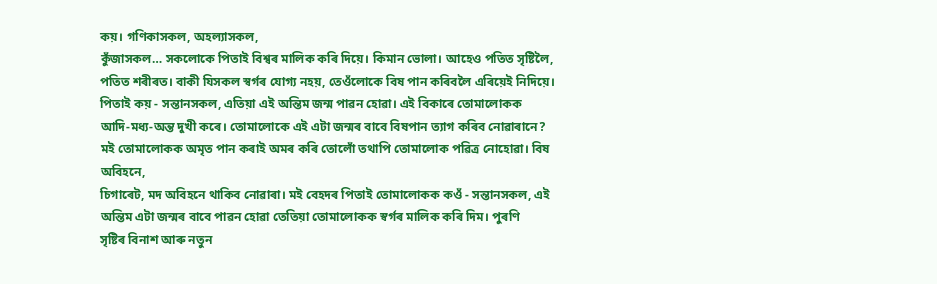কয়। গণিকাসকল, অহল্যাসকল,
কুঁজাসকল… সকলোকে পিতাই বিশ্বৰ মালিক কৰি দিয়ে। কিমান ভোলা। আহেও পতিত সৃষ্টিলৈ,
পতিত শৰীৰত। বাকী যিসকল স্বৰ্গৰ যোগ্য নহয়, তেওঁলোকে বিষ পান কৰিবলৈ এৰিয়েই নিদিয়ে।
পিতাই কয় - সন্তানসকল, এতিয়া এই অন্তিম জন্ম পাৱন হোৱা। এই বিকাৰে তোমালোকক
আদি-মধ্য-অন্ত দুখী কৰে। তোমালোকে এই এটা জন্মৰ বাবে বিষপান ত্যাগ কৰিব নোৱাৰানে?
মই তোমালোকক অমৃত পান কৰাই অমৰ কৰি তোলোঁ তথাপি তোমালোক পৱিত্ৰ নোহোৱা। বিষ অবিহনে,
চিগাৰেট, মদ অবিহনে থাকিব নোৱাৰা। মই বেহদৰ পিতাই তোমালোকক কওঁ - সন্তানসকল, এই
অন্তিম এটা জন্মৰ বাবে পাৱন হোৱা তেতিয়া তোমালোকক স্বৰ্গৰ মালিক কৰি দিম। পুৰণি
সৃষ্টিৰ বিনাশ আৰু নতুন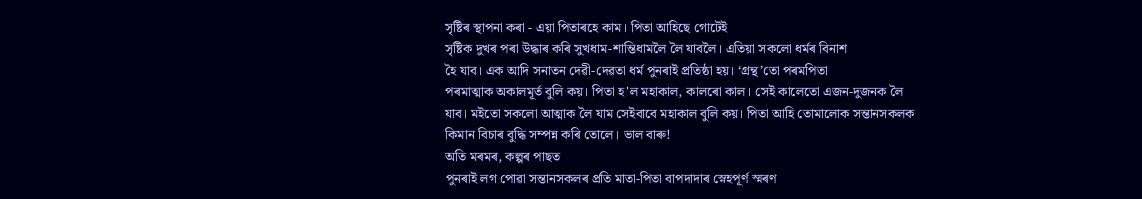সৃষ্টিৰ স্থাপনা কৰা - এয়া পিতাৰহে কাম। পিতা আহিছে গোটেই
সৃষ্টিক দুখৰ পৰা উদ্ধাৰ কৰি সুখধাম-শান্তিধামলৈ লৈ যাবলৈ। এতিয়া সকলো ধৰ্মৰ বিনাশ
হৈ যাব। এক আদি সনাতন দেৱী-দেৱতা ধৰ্ম পুনৰাই প্ৰতিষ্ঠা হয়। ‘গ্রন্থ’তো পৰমপিতা
পৰমাত্মাক অকালমূৰ্ত বুলি কয়। পিতা হ'ল মহাকাল, কালৰো কাল। সেই কালেতো এজন-দুজনক লৈ
যাব। মইতো সকলো আত্মাক লৈ যাম সেইবাবে মহাকাল বুলি কয়। পিতা আহি তোমালোক সন্তানসকলক
কিমান বিচাৰ বুদ্ধি সম্পন্ন কৰি তোলে। ভাল বাৰু!
অতি মৰমৰ, কল্পৰ পাছত
পুনৰাই লগ পোৱা সন্তানসকলৰ প্ৰতি মাতা-পিতা বাপদাদাৰ স্নেহপূৰ্ণ স্মৰণ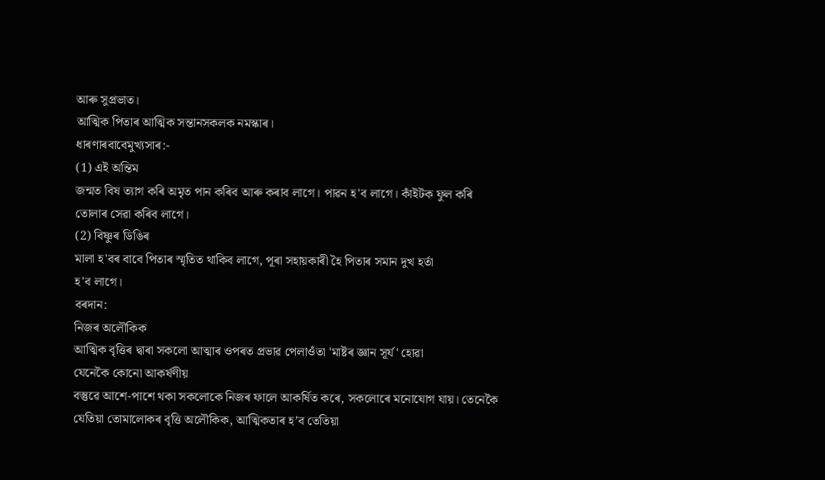আৰু সুপ্ৰভাত।
আত্মিক পিতাৰ আত্মিক সন্তানসকলক নমস্কাৰ।
ধাৰণাৰবাবেমুখ্যসাৰ:-
(1) এই অন্তিম
জন্মত বিষ ত্যাগ কৰি অমৃত পান কৰিব আৰু কৰাব লাগে। পাৱন হ'ব লাগে। কাঁইটক ফুল কৰি
তোলাৰ সেৱা কৰিব লাগে।
(2) বিষ্ণুৰ ডিঙিৰ
মালা হ'বৰ বাবে পিতাৰ স্মৃতিত থাকিব লাগে, পূৰা সহায়কাৰী হৈ পিতাৰ সমান দুখ হৰ্তা
হ'ব লাগে।
বৰদান:
নিজৰ অলৌকিক
আত্মিক বৃত্তিৰ দ্বাৰা সকলো আত্মাৰ ওপৰত প্ৰভাৱ পেলাওঁতা 'মাষ্টৰ জ্ঞান সূৰ্য' হোৱা
যেনেকৈ কোনো আকৰ্ষণীয়
বস্তুৱে আশে-পাশে থকা সকলোকে নিজৰ ফালে আকৰ্ষিত কৰে, সকলোৰে মনোযোগ যায়। তেনেকৈ
যেতিয়া তোমালোকৰ বৃত্তি অলৌকিক, আত্মিকতাৰ হ’ব তেতিয়া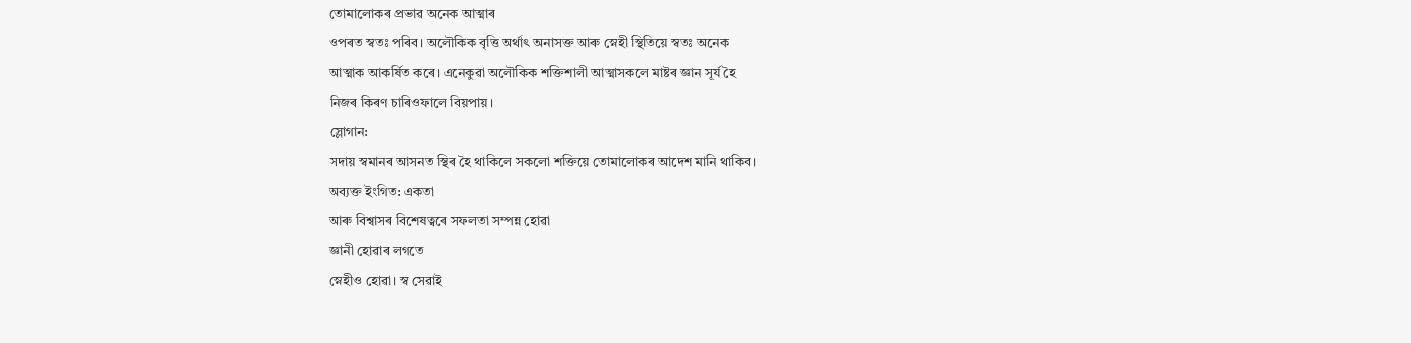তোমালোকৰ প্ৰভাৱ অনেক আত্মাৰ
ওপৰত স্বতঃ পৰিব। অলৌকিক বৃত্তি অৰ্থাৎ অনাসক্ত আৰু স্নেহী স্থিতিয়ে স্বতঃ অনেক
আত্মাক আকৰ্ষিত কৰে। এনেকুৱা অলৌকিক শক্তিশালী আত্মাসকলে মাষ্টৰ জ্ঞান সূৰ্য হৈ
নিজৰ কিৰণ চাৰিওফালে বিয়পায়।
স্লোগান:
সদায় স্বমানৰ আসনত স্থিৰ হৈ থাকিলে সকলো শক্তিয়ে তোমালোকৰ আদেশ মানি থাকিব।
অব্যক্ত ইংগিত: একতা
আৰু বিশ্বাসৰ বিশেষত্বৰে সফলতা সম্পন্ন হোৱা
জ্ঞানী হোৱাৰ লগতে
স্নেহীও হোৱা। স্ব সেৱাই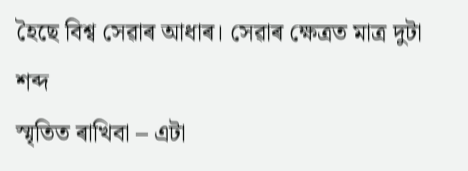হৈছে বিশ্ব সেৱাৰ আধাৰ। সেৱাৰ ক্ষেত্ৰত মাত্ৰ দুটা শব্দ
স্মৃতিত ৰাখিবা – এটা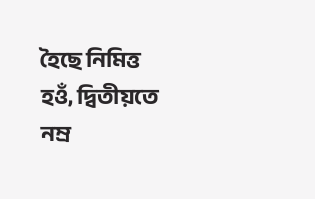হৈছে নিমিত্ত হওঁ, দ্বিতীয়তে নম্ৰ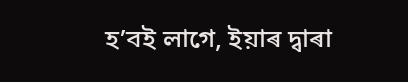হ’বই লাগে, ইয়াৰ দ্বাৰা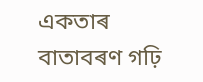একতাৰ বাতাবৰণ গঢ়ি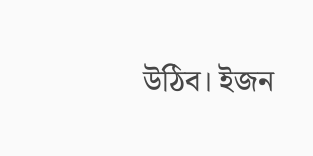উঠিব। ইজন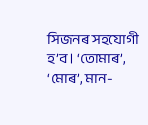সিজনৰ সহযোগী হ’ব। ‘তোমাৰ’, ‘মোৰ’, মান-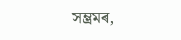সম্ভ্ৰমৰ,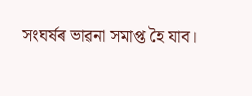সংঘৰ্ষৰ ভাৱনা সমাপ্ত হৈ যাব।